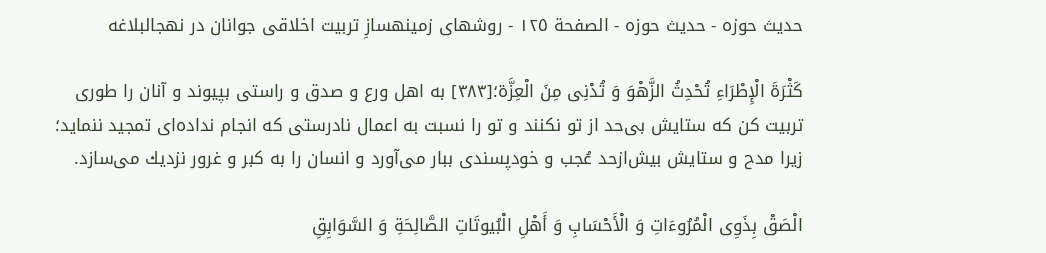حدیث حوزه - حدیث حوزه - الصفحة ١٢٥ - روشهای زمینهسازِ تربیت اخلاقی جوانان در نهجالبلاغه

كَثْرَةَ الْإِطْرَاءِ تُحْدِثُ الزَّهْوَ وَ تُدْنِی مِنَ الْعِزَّة؛[٣٨٣] به اهل ورع و صدق و راستى بپیوند و آنان را طورى تربیت كن كه ستایش بى‌حد از تو نكنند و تو را نسبت به اعمال نادرستى كه انجام نداده‌اى تمجید ننماید؛ زیرا مدح و ستایش بیش‌ازحد عُجب و خودپسندى ببار مى‌آورد و انسان را به كبر و غرور نزدیك مى‌سازد.

الْصَقْ بِذَوِی الْمُرُوءَاتِ وَ الْأَحْسَابِ وَ أَهْلِ الْبُیوتَاتِ الصَّالِحَةِ وَ السَّوَابِقِ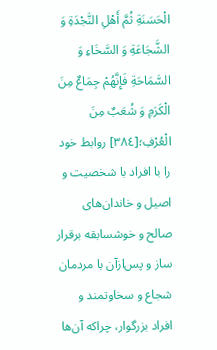الْحَسَنَةِ ثُمَّ أَهْلِ النَّجْدَةِ وَ الشَّجَاعَةِ وَ السَّخَاءِ وَ السَّمَاحَةِ فَإِنَّهُمْ جِمَاعٌ مِنَ الْكَرَمِ وَ شُعَبٌ مِنَ الْعُرْفِ؛[٣٨٤] روابط خود را با افراد با شخصیت و اصیل و خاندان‌هاى صالح و خوشسابقه برقرار ساز و پس‌ازآن با مردمان شجاع و سخاوتمند و افراد بزرگوار، چراكه آن‌ها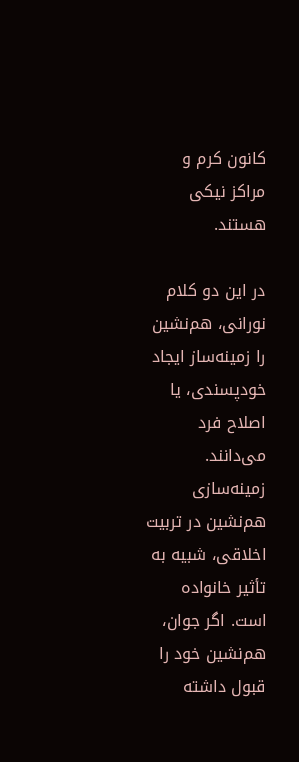كانون كرم و مراكز نیكى هستند.

در این دو کلام نورانی، هم‌نشین را زمینه‌ساز ایجاد خودپسندی، یا اصلاح فرد می‌دانند. زمینه‌سازی هم‌نشین در تربیت اخلاقی، شبیه به تأثیر خانواده است. اگر جوان، هم‌نشین خود را قبول داشته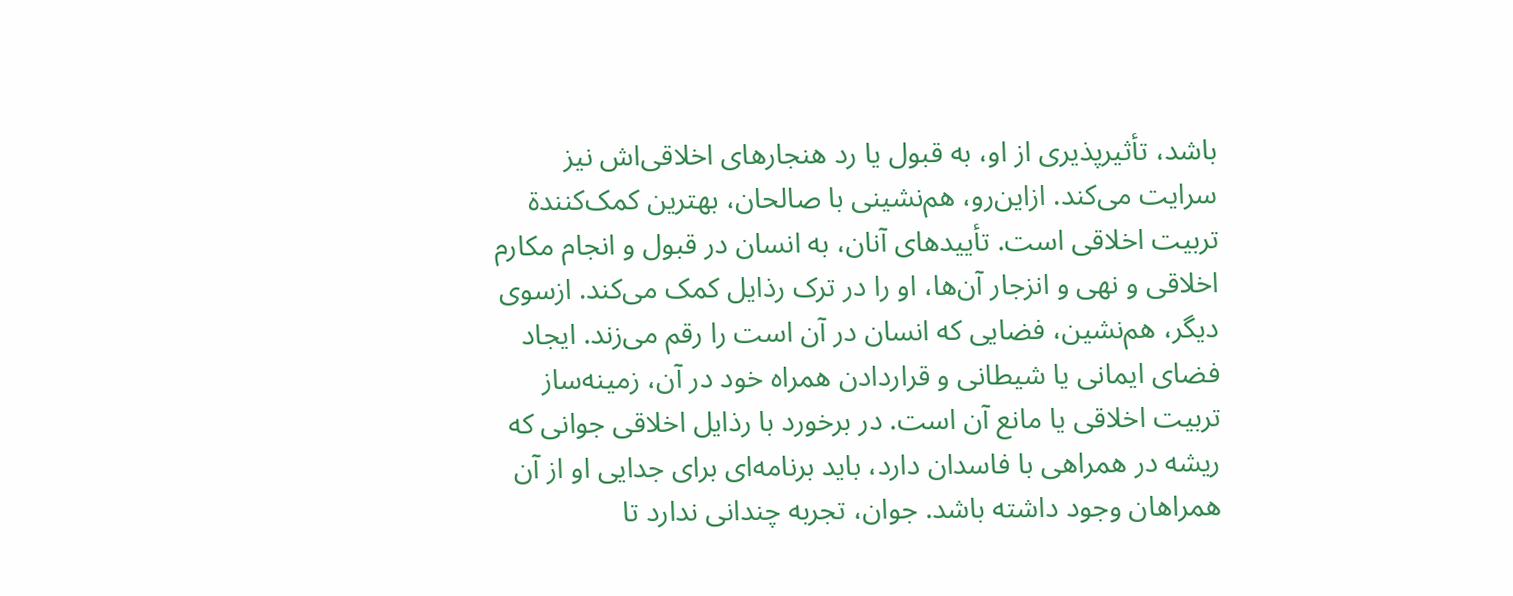باشد، تأثیرپذیری از او، به قبول یا رد هنجارهای اخلاقی‌اش نیز سرایت می‌کند. ازاین‌رو، هم‌نشینی با صالحان، بهترین کمک‌کنندة تربیت اخلاقی است. تأییدهای آنان، به انسان در قبول و انجام مکارم اخلاقی و نهی و انزجار آن‌ها، او را در ترک رذایل کمک می‌کند. ازسوی‌ دیگر، هم‌نشین، فضایی که انسان در آن است را رقم می‌زند. ایجاد فضای ایمانی یا شیطانی و قراردادن همراه خود در آن، زمینه‌ساز تربیت اخلاقی یا مانع آن است. در برخورد با رذایل اخلاقی جوانی که ریشه در همراهی با فاسدان دارد، باید برنامه‌ای برای جدایی او از آن همراهان وجود داشته باشد. جوان، تجربه چندانی ندارد تا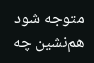متوجه شود هم‌نشین چه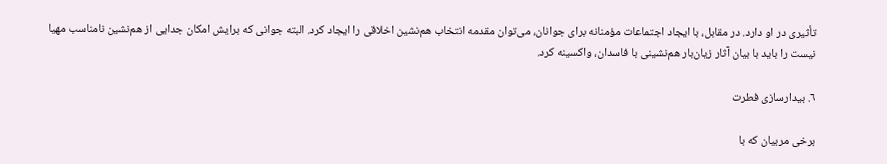تأثیری در او دارد. در مقابل، با ایجاد اجتماعات مؤمنانه برای جوانان، می‌توان مقدمه انتخاب هم‌نشین اخلاقی را ایجاد کرد. البته جوانی که برایش امکان جدایی از هم‌نشین نامناسب مهیا نیست را باید با بیان آثار زیان‌بار هم‌نشینی با فاسدان، واکسینه ‌کرد.

٦. بیدارسازی فطرت

برخی مربیان که با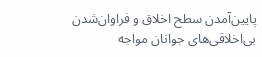پایین‌آمدن سطح اخلاق و فراوان‌شدن بی‌اخلاقی‌های جوانان مواجه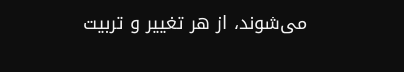می‌شوند، از هر تغییر و تربیت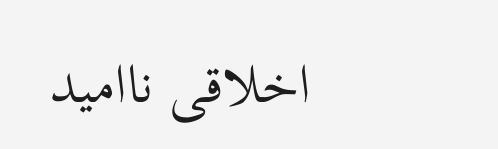اخلاقی ناامید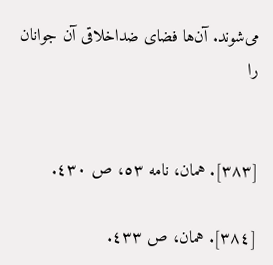می‌شوند. آن‌ها فضای ضداخلاقی آن جوانان را


[٣٨٣]. همان، نامه ٥٣، ص ٤٣٠.

[٣٨٤]. همان، ص ٤٣٣.